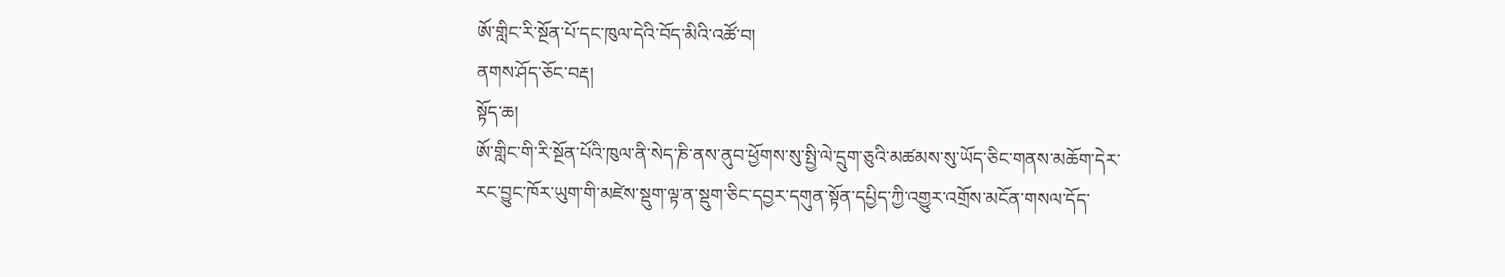ཨོ་གླིང་རི་སྔོན་པོ་དང་ཁུལ་དེའི་བོད་མིའི་འཚོ་བ།
ནགས་ཤོད་ཅོང་བརྡ།
སྟོད་ཆ།
ཨོ་གླིང་གི་རི་སྔོན་པོའི་ཁུལ་ནི་སེད་ཎི་ནས་ནུབ་ཕྱོགས་སུ་སྤྱི་ལེ་དྲུག་ཅུའི་མཚམས་སུ་ཡོད་ཅིང་གནས་མཆོག་དེར་རང་བྱུང་ཁོར་ཡུག་གི་མཛེས་སྡུག་ལྟ་ན་སྡུག་ཅིང་དབྱར་དགུན་སྟོན་དཔྱིད་ཀྱི་འགྱུར་འགྲོས་མངོན་གསལ་དོད་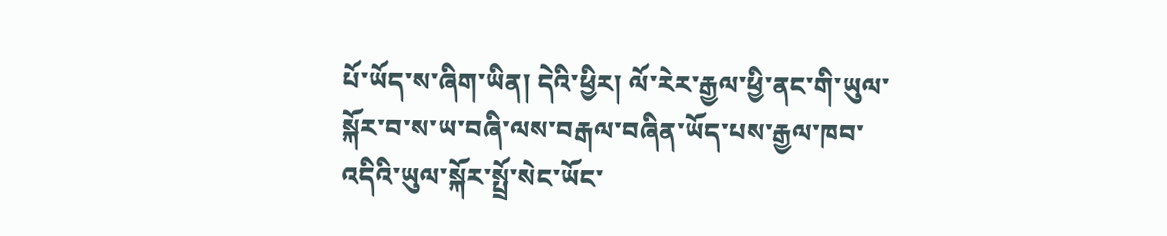པོ་ཡོད་ས་ཞིག་ཡིན། དེའི་ཕྱིར། ལོ་རེར་རྒྱལ་ཕྱི་ནང་གི་ཡུལ་སྐོར་བ་ས་ཡ་བཞི་ལས་བརྒལ་བཞིན་ཡོད་པས་རྒྱལ་ཁབ་འདིའི་ཡུལ་སྐོར་སྤྲོ་སེང་ཡོང་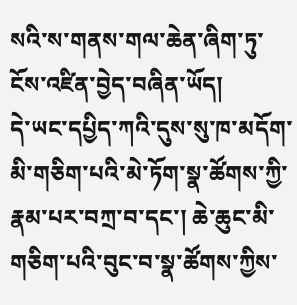སའི་ས་གནས་གལ་ཆེན་ཞིག་ཏུ་ངོས་འཛིན་བྱེད་བཞིན་ཡོད།
དེ་ཡང་དཔྱིད་ཀའི་དུས་སུ་ཁ་མདོག་མི་གཅིག་པའི་མེ་ཏོག་སྣ་ཚོགས་ཀྱི་རྣམ་པར་བཀྲ་བ་དང་། ཆེ་ཆུང་མི་གཅིག་པའི་བུང་བ་སྣ་ཚོགས་ཀྱིས་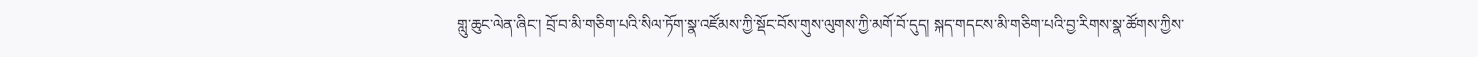གླུ་ཆུང་ལེན་ཞིང་། བྲོ་བ་མི་གཅིག་པའི་སིལ་ཏོག་སྣ་འཛོམས་ཀྱི་སྡོང་བོས་གུས་ལུགས་ཀྱི་མགོ་བོ་དུད། སྐད་གདངས་མི་གཅིག་པའི་བྱ་རིགས་སྣ་ཚོགས་ཀྱིས་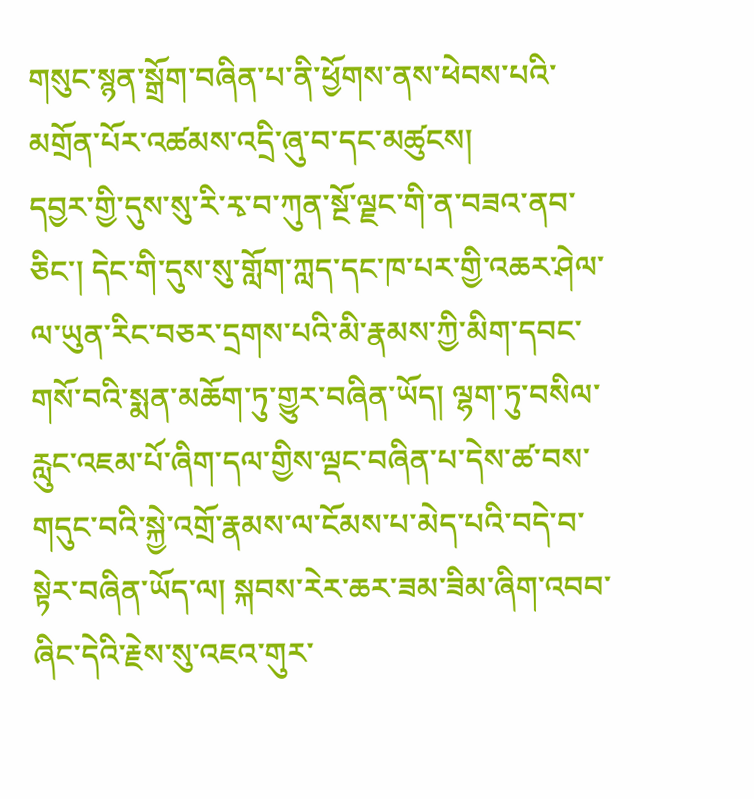གསུང་སྙན་སྒྲོག་བཞིན་པ་ནི་ཕྱོགས་ནས་ཕེབས་པའི་མགྲོན་པོར་འཚམས་འདྲི་ཞུ་བ་དང་མཚུངས།
དབྱར་གྱི་དུས་སུ་རི་རྭ་བ་ཀུན་སྔོ་ལྗང་གི་ན་བཟའ་ནབ་ཅིང་། དེང་གི་དུས་སུ་གློག་ཀླད་དང་ཁ་པར་གྱི་འཆར་ཤེལ་ལ་ཡུན་རིང་བཅར་དྲགས་པའི་མི་རྣམས་ཀྱི་མིག་དབང་གསོ་བའི་སྨན་མཆོག་ཏུ་གྱུར་བཞིན་ཡོད། ལྷག་ཏུ་བསིལ་རླུང་འཇམ་པོ་ཞིག་དལ་གྱིས་ལྡང་བཞིན་པ་དེས་ཚ་བས་གདུང་བའི་སྐྱེ་འགྲོ་རྣམས་ལ་ངོམས་པ་མེད་པའི་བདེ་བ་སྟེར་བཞིན་ཡོད་ལ། སྐབས་རེར་ཆར་ཟམ་ཟིམ་ཞིག་འབབ་ཞིང་དེའི་རྗེས་སུ་འཇའ་གུར་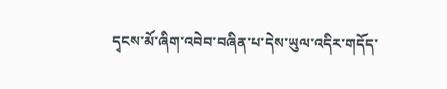དྭངས་མོ་ཞིག་འབེབ་བཞིན་པ་དེས་ཡུལ་འདིར་གདོད་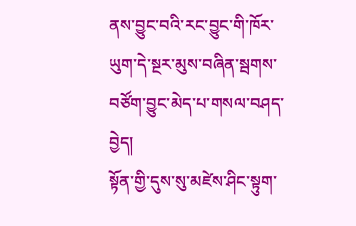ནས་བྱུང་བའི་རང་བྱུང་གི་ཁོར་ཡུག་དེ་སྔར་མུས་བཞིན་སྦགས་བཙོག་བྱུང་མེད་པ་གསལ་བཤད་བྱེད།
སྟོན་གྱི་དུས་སུ་མཛེས་ཤིང་སྟུག་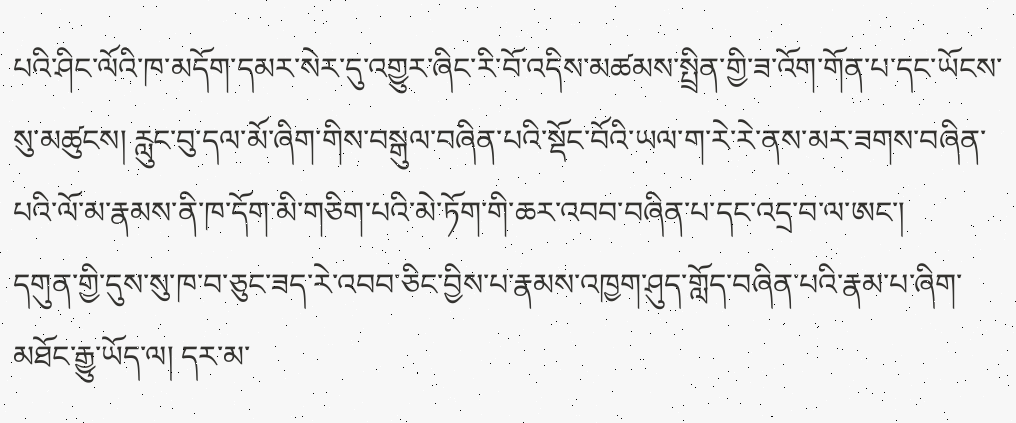པའི་ཤིང་ལོའི་ཁ་མདོག་དམར་སེར་དུ་འགྱུར་ཞིང་རི་བོ་འདིས་མཚམས་སྤྲིན་གྱི་ཟ་འོག་གོན་པ་དང་ཡོངས་སུ་མཚུངས། རླུང་བུ་དལ་མོ་ཞིག་གིས་བསྒུལ་བཞིན་པའི་སྡོང་བོའི་ཡལ་ག་རེ་རེ་ནས་མར་ཟགས་བཞིན་པའི་ལོ་མ་རྣམས་ནི་ཁ་དོག་མི་གཅིག་པའི་མེ་ཏོག་གི་ཆར་འབབ་བཞིན་པ་དང་འདྲ་བ་ལ་ཨང་།
དགུན་གྱི་དུས་སུ་ཁ་བ་ཅུང་ཟད་རེ་འབབ་ཅིང་བྱིས་པ་རྣམས་འཁྱག་ཤུད་གློད་བཞིན་པའི་རྣམ་པ་ཞིག་མཐོང་རྒྱུ་ཡོད་ལ། དར་མ་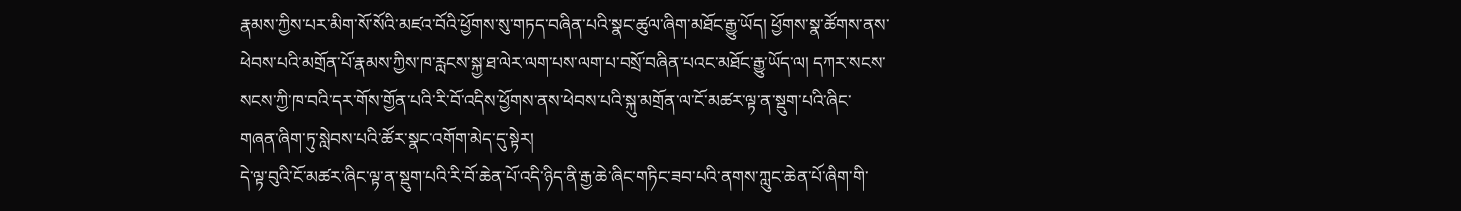རྣམས་ཀྱིས་པར་མིག་སོ་སོའི་མཛའ་བོའི་ཕྱོགས་སུ་གཏད་བཞིན་པའི་སྣང་ཚུལ་ཞིག་མཐོང་རྒྱུ་ཡོད། ཕྱོགས་སྣ་ཚོགས་ནས་ཕེབས་པའི་མགྲོན་པོ་རྣམས་ཀྱིས་ཁ་རླངས་སྐྱ་ཐ་ལེར་ལག་པས་ལག་པ་བསྲོ་བཞིན་པའང་མཐོང་རྒྱུ་ཡོད་ལ། དཀར་སངས་སངས་ཀྱི་ཁ་བའི་དར་གོས་གྱོན་པའི་རི་བོ་འདིས་ཕྱོགས་ནས་ཕེབས་པའི་སྐུ་མགྲོན་ལ་ངོ་མཚར་ལྟ་ན་སྡུག་པའི་ཞིང་གཞན་ཞིག་ཏུ་སླེབས་པའི་ཚོར་སྣང་འགོག་མེད་དུ་སྟེར།
དེ་ལྟ་བུའི་ངོ་མཚར་ཞིང་ལྟ་ན་སྡུག་པའི་རི་བོ་ཆེན་པོ་འདི་ཉིད་ནི་རྒྱ་ཆེ་ཞིང་གཏིང་ཟབ་པའི་ནགས་ཀླུང་ཆེན་པོ་ཞིག་གི་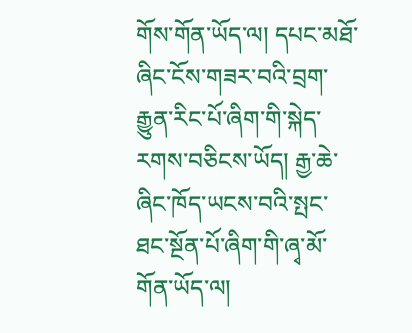གོས་གོན་ཡོད་ལ། དཔང་མཐོ་ཞིང་ངོས་གཟར་བའི་བྲག་རྒྱུན་རིང་པོ་ཞིག་གི་སྐེད་རགས་བཅིངས་ཡོད། རྒྱ་ཆེ་ཞིང་ཁོད་ཡངས་བའི་སྤང་ཐང་སྔོན་པོ་ཞིག་གི་ཞྭ་མོ་གོན་ཡོད་ལ།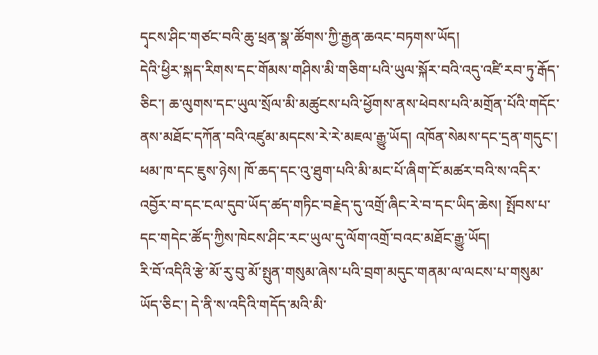དྭངས་ཤིང་གཙང་བའི་ཆུ་ཕྲན་སྣ་ཚོགས་ཀྱི་རྒྱན་ཆའང་བཏགས་ཡོད།
དེའི་ཕྱིར་སྐད་རིགས་དང་གོམས་གཤིས་མི་གཅིག་པའི་ཡུལ་སྐོར་བའི་འདུ་འཛི་རབ་ཏུ་རྒོད་ཅིང་། ཆ་ལུགས་དང་ཡུལ་སྲོལ་མི་མཚུངས་པའི་ཕྱོགས་ནས་ཕེབས་པའི་མགྲོན་པོའི་གདོང་ནས་མཐོང་དཀོན་བའི་འཛུམ་མདངས་རེ་རེ་མཇལ་རྒྱུ་ཡོད། འཁོན་སེམས་དང་དྲན་གདུང་། ཕམ་ཁ་དང་ཇུས་ཉེས། ཁོ་ཆད་དང་འུ་ཐུག་པའི་མི་མང་པོ་ཞིག་ངོ་མཚར་བའི་ས་འདིར་འབྱོར་བ་དང་ངལ་དུབ་ཡོད་ཚད་གཏིང་བརྗེད་དུ་འགྲོ་ཞིང་རེ་བ་དང་ཡིད་ཆེས། སྤོབས་པ་དང་གདེང་ཚོད་ཀྱིས་ཁེངས་ཤིང་རང་ཡུལ་དུ་ལོག་འགྲོ་བའང་མཐོང་རྒྱུ་ཡོད།
རི་བོ་འདིའི་རྩེ་མོ་རུ་བུ་མོ་སྤུན་གསུམ་ཞེས་པའི་བྲག་མདུང་གནམ་ལ་ལངས་པ་གསུམ་ཡོད་ཅིང་། དེ་ནི་ས་འདིའི་གདོད་མའི་མི་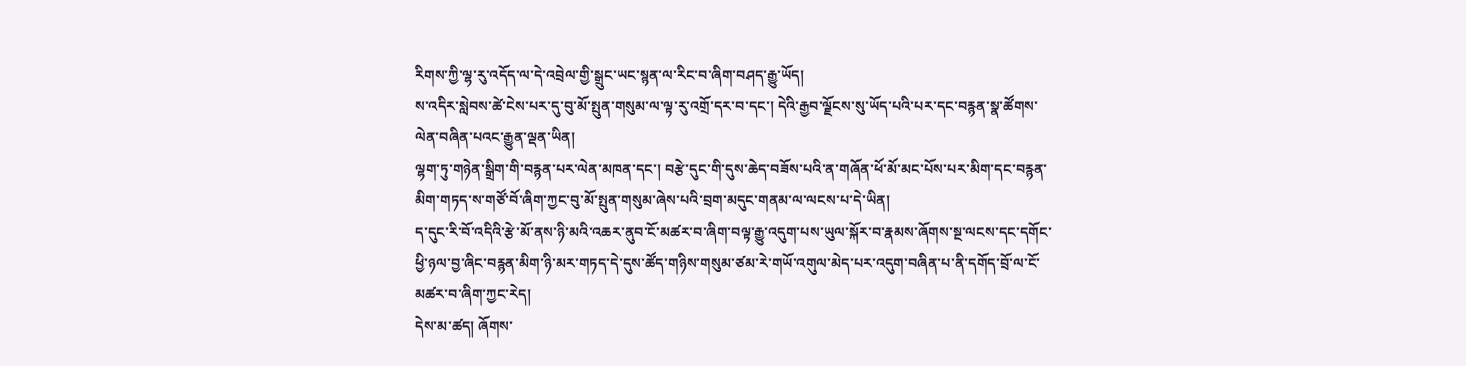རིགས་ཀྱི་ལྷ་རུ་འདོད་ལ་དེ་འབྲེལ་གྱི་སྒྲུང་ཡང་སྙན་ལ་རིང་བ་ཞིག་བཤད་རྒྱུ་ཡོད།
ས་འདིར་སླེབས་ཚེ་ངེས་པར་དུ་བུ་མོ་སྤུན་གསུམ་ལ་ལྟ་རུ་འགྲོ་དར་བ་དང་། དེའི་རྒྱབ་ལྗོངས་སུ་ཡོད་པའི་པར་དང་བརྙན་སྣ་ཚོགས་ལེན་བཞིན་པའང་རྒྱུན་ལྡན་ཡིན།
ལྷག་ཏུ་གཉེན་སྒྲིག་གི་བརྙན་པར་ལེན་མཁན་དང་། བརྩེ་དུང་གི་དུས་ཆེད་བཟོས་པའི་ན་གཞོན་ཕོ་མོ་མང་པོས་པར་མིག་དང་བརྙན་མིག་གཏད་ས་གཙོ་བོ་ཞིག་ཀྱང་བུ་མོ་སྤུན་གསུམ་ཞེས་པའི་བྲག་མདུང་གནམ་ལ་ལངས་པ་དེ་ཡིན།
ད་དུང་རི་བོ་འདིའི་རྩེ་མོ་ནས་ཉི་མའི་འཆར་ནུབ་ངོ་མཚར་བ་ཞིག་བལྟ་རྒྱུ་འདུག་པས་ཡུལ་སྐོར་བ་རྣམས་ཞོགས་སྔ་ལངས་དང་དགོང་ཕྱི་ཉལ་བྱ་ཞིང་བརྙན་མིག་ཉི་མར་གཏད་དེ་དུས་ཚོད་གཉིས་གསུམ་ཙམ་རེ་གཡོ་འགུལ་མེད་པར་འདུག་བཞིན་པ་ནི་དགོད་བྲོ་ལ་ངོ་མཚར་བ་ཞིག་ཀྱང་རེད།
དེས་མ་ཚད། ཞོགས་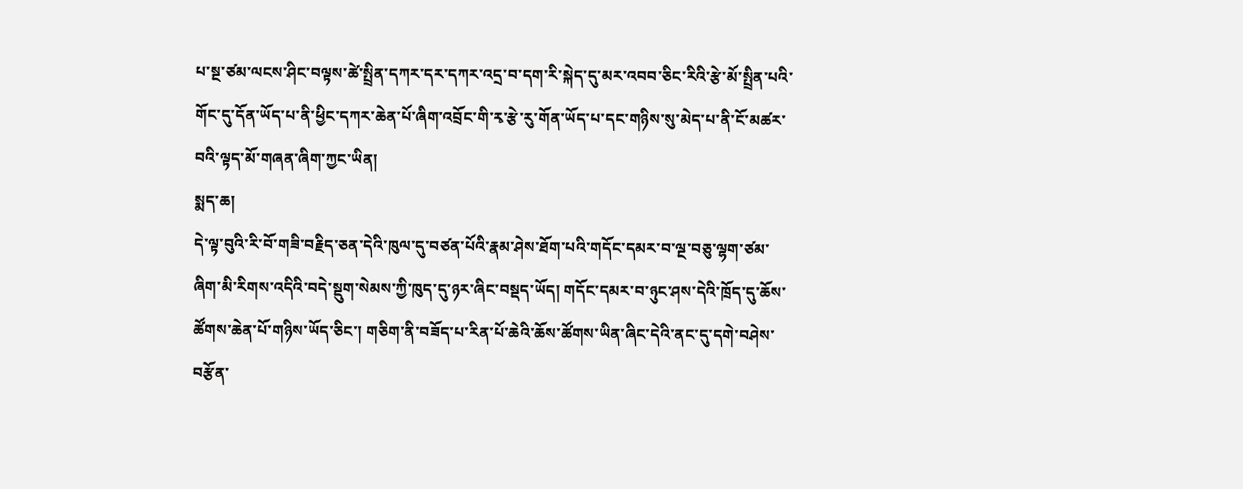པ་སྔ་ཙམ་ལངས་ཤིང་བལྟས་ཚེ་སྤྲིན་དཀར་དར་དཀར་འདྲ་བ་དག་རི་སྐེད་དུ་མར་འབབ་ཅིང་རིའི་རྩེ་མོ་སྤྲིན་པའི་གོང་དུ་དོན་ཡོད་པ་ནི་ཕྱིང་དཀར་ཆེན་པོ་ཞིག་འབྲོང་གི་རྭ་རྩེ་རུ་གོན་ཡོད་པ་དང་གཉིས་སུ་མེད་པ་ནི་ངོ་མཚར་བའི་ལྟད་མོ་གཞན་ཞིག་ཀྱང་ཡིན།
སྨད་ཆ།
དེ་ལྟ་བུའི་རི་བོ་གཟི་བརྗིད་ཅན་དེའི་ཁུལ་དུ་བཙན་པོའི་རྣམ་ཤེས་ཐོག་པའི་གདོང་དམར་བ་ལྔ་བཅུ་ལྷག་ཙམ་ཞིག་མི་རིགས་འདིའི་བདེ་སྡུག་སེམས་ཀྱི་ཁུད་དུ་ཉར་ཞིང་བསྡད་ཡོད། གདོང་དམར་བ་ཉུང་ཤས་དེའི་ཁྲོད་དུ་ཆོས་ཚོགས་ཆེན་པོ་གཉིས་ཡོད་ཅིང་། གཅིག་ནི་བཟོད་པ་རིན་པོ་ཆེའི་ཆོས་ཚོགས་ཡིན་ཞིང་དེའི་ནང་དུ་དགེ་བཤེས་བརྩོན་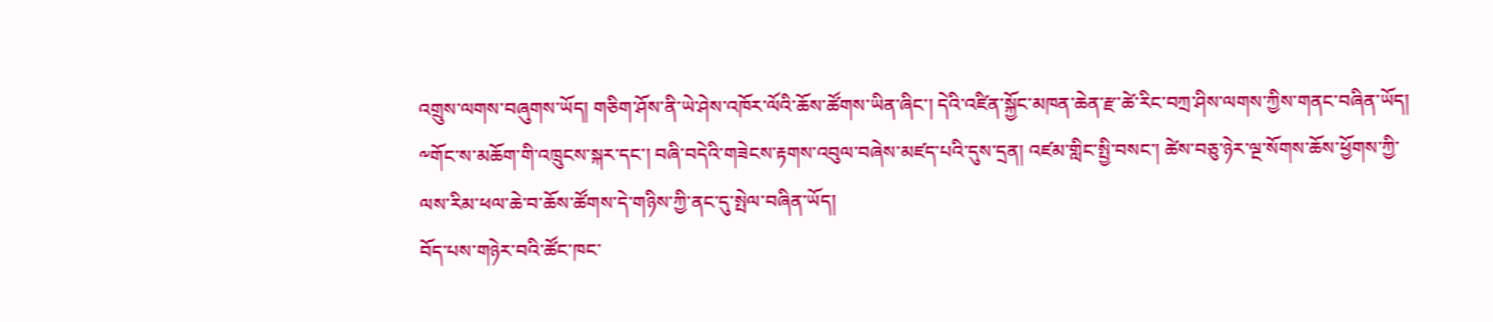འགྲུས་ལགས་བཞུགས་ཡོད། གཅིག་ཤོས་ནི་ཡེ་ཤེས་འཁོར་ལོའི་ཆོས་ཚོགས་ཡིན་ཞིང་། དེའི་འཛིན་སྐྱོང་མཁན་ཆེན་རྫ་ཚེ་རིང་བཀྲ་ཤིས་ལགས་ཀྱིས་གནང་བཞིན་ཡོད། ༸གོང་ས་མཆོག་གི་འཁྲུངས་སྐར་དང་། བཞི་བདེའི་གཟེངས་རྟགས་འབུལ་བཞེས་མཛད་པའི་དུས་དྲན། འཛམ་གླིང་སྤྱི་བསང་། ཚེས་བཅུ་ཉེར་ལྔ་སོགས་ཆོས་ཕྱོགས་ཀྱི་ལས་རིམ་ཕལ་ཆེ་བ་ཆོས་ཚོགས་དེ་གཉིས་ཀྱི་ནང་དུ་སྤེལ་བཞིན་ཡོད།
བོད་པས་གཉེར་བའི་ཚོང་ཁང་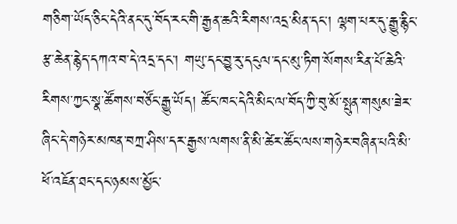གཅིག་ཡོད་ཅིང་དེའི་ནང་དུ་བོད་རང་གི་རྒྱན་ཆའི་རིགས་འདྲ་མིན་དང་། ལྷག་པར་དུ་རྒྱུ་རྙིང་རྩ་ཆེན་རྙེད་དཀའ་བ་དེ་འདྲ་དང་། གཡུ་དང་བྱུ་རུ་དངུལ་དང་མུ་ཏིག་སོགས་རིན་པོ་ཆེའི་རིགས་ཀྱང་སྣ་ཚོགས་བཙོང་རྒྱུ་ཡོད། ཚོང་ཁང་དེའི་མིང་ལ་བོད་ཀྱི་བུ་མོ་སྤུན་གསུམ་ཟེར་ཞིང་དེ་གཉེར་མཁན་བཀྲ་ཤིས་དར་རྒྱས་ལགས་ནི་མི་ཚེར་ཚོང་ལས་གཉེར་བཞིན་པའི་མི་ཕོ་འཇོན་ཐང་དང་ཉམས་མྱོང་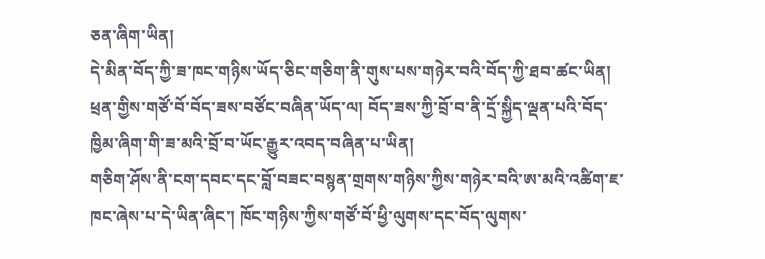ཅན་ཞིག་ཡིན།
དེ་མིན་བོད་ཀྱི་ཟ་ཁང་གཉིས་ཡོད་ཅིང་གཅིག་ནི་གུས་པས་གཉེར་བའི་བོད་ཀྱི་ཐབ་ཚང་ཡིན། ཕྲན་གྱིས་གཙོ་བོ་བོད་ཟས་བཙོང་བཞིན་ཡོད་ལ། བོད་ཟས་ཀྱི་བྲོ་བ་ནི་དྲོ་སྐྱིད་ལྡན་པའི་བོད་ཁྱིམ་ཞིག་གི་ཟ་མའི་བྲོ་བ་ཡོང་རྒྱུར་འབད་བཞིན་པ་ཡིན།
གཅིག་ཤོས་ནི་ངག་དབང་དང་བློ་བཟང་བསྙན་གྲགས་གཉིས་ཀྱིས་གཉེར་བའི་ཨ་མའི་འཚིག་ཇ་ཁང་ཞེས་པ་དེ་ཡིན་ཞིང་། ཁོང་གཉིས་ཀྱིས་གཙོ་བོ་ཕྱི་ལུགས་དང་བོད་ལུགས་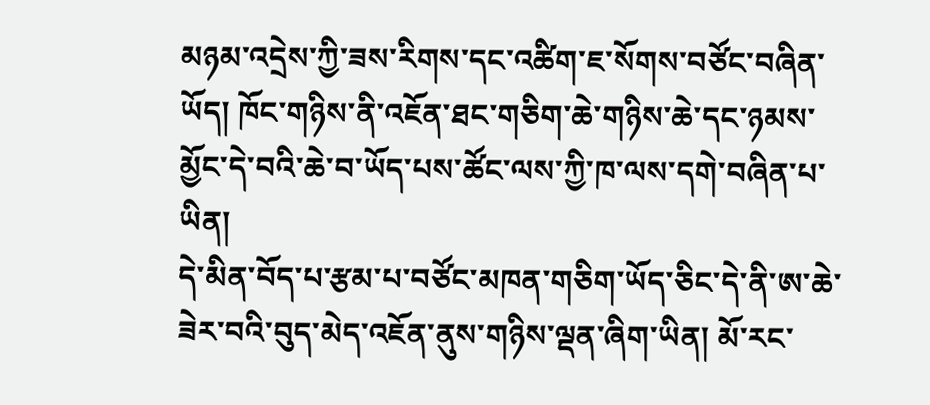མཉམ་འདྲེས་ཀྱི་ཟས་རིགས་དང་འཚིག་ཇ་སོགས་བཙོང་བཞིན་ཡོད། ཁོང་གཉིས་ནི་འཇོན་ཐང་གཅིག་ཆེ་གཉིས་ཆེ་དང་ཉམས་མྱོང་དེ་བའི་ཆེ་བ་ཡོད་པས་ཚོང་ལས་ཀྱི་ཁ་ལས་དགེ་བཞིན་པ་ཡིན།
དེ་མིན་བོད་པ་རྩམ་པ་བཙོང་མཁན་གཅིག་ཡོད་ཅིང་དེ་ནི་ཨ་ཆེ་ཟེར་བའི་བུད་མེད་འཇོན་ནུས་གཉིས་ལྡན་ཞིག་ཡིན། མོ་རང་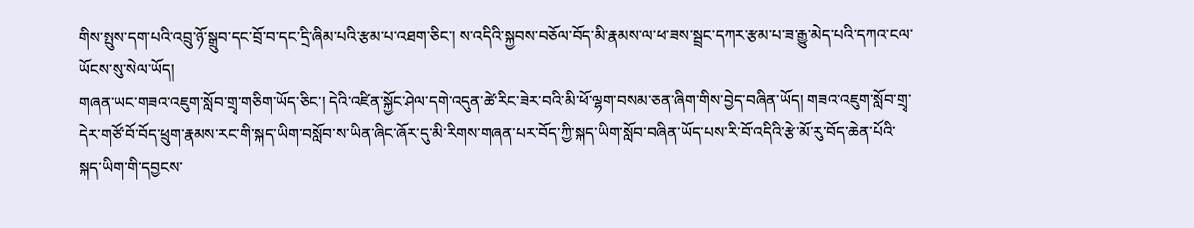གིས་སྤུས་དག་པའི་འབྲུ་ཉོ་སྒྲུབ་དང་བྲོ་བ་དང་དྲི་ཞིམ་པའི་རྩམ་པ་འཐག་ཅིང་། ས་འདིའི་སྐྱབས་བཅོལ་བོད་མི་རྣམས་ལ་ཕ་ཟས་སྦྲང་དཀར་རྩམ་པ་ཟ་རྒྱུ་མེད་པའི་དཀའ་ངལ་ཡོངས་སུ་སེལ་ཡོད།
གཞན་ཡང་གཟའ་འཇུག་སློབ་གྲྭ་གཅིག་ཡོད་ཅིང་། དེའི་འཛིན་སྐྱོང་ཤེལ་དགེ་འདུན་ཚེ་རིང་ཟེར་བའི་མི་ཕོ་ལྷག་བསམ་ཅན་ཞིག་གིས་བྱེད་བཞིན་ཡོད། གཟའ་འཇུག་སློབ་གྲྭ་དེར་གཙོ་བོ་བོད་ཕྲུག་རྣམས་རང་གི་སྐད་ཡིག་བསློབ་ས་ཡིན་ཞིང་ཞོར་དུ་མི་རིགས་གཞན་པར་བོད་ཀྱི་སྐད་ཡིག་སློབ་བཞིན་ཡོད་པས་རི་བོ་འདིའི་རྩེ་མོ་རུ་བོད་ཆེན་པོའི་སྐད་ཡིག་གི་དབྱངས་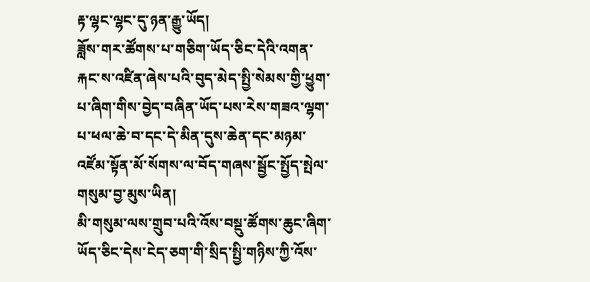རྟ་ལྷང་ལྷང་དུ་ཉན་རྒྱུ་ཡོད།
ཟློས་གར་ཚོགས་པ་གཅིག་ཡོད་ཅིང་དེའི་འགན་རྐང་ས་འཛིན་ཞེས་པའི་བུད་མེད་སྤྱི་སེམས་གྱི་ཕྱུག་པ་ཞིག་གིས་བྱེད་བཞིན་ཡོད་པས་རེས་གཟའ་ལྷག་པ་ཕལ་ཆེ་བ་དང་དེ་མིན་དུས་ཆེན་དང་མཉམ་འཛོམ་སྟོན་མོ་སོགས་ལ་བོད་གཞས་སྦྱོང་སྤྱོད་སྤེལ་གསུམ་བྱ་མུས་ཡིན།
མི་གསུམ་ལས་གྲུབ་པའི་འོས་བསྡུ་ཚོགས་ཆུང་ཞིག་ཡོད་ཅིང་དེས་ངེད་ཅག་གི་སྲིད་སྤྱི་གཉིས་ཀྱི་འོས་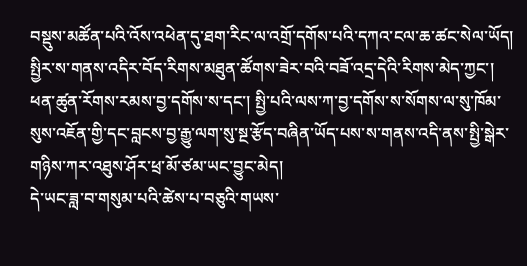བསྡུས་མཚོན་པའི་འོས་འཕེན་དུ་ཐག་རིང་ལ་འགྲོ་དགོས་པའི་དཀའ་ངལ་ཆ་ཚང་སེལ་ཡོད།
སྤྱིར་ས་གནས་འདིར་བོད་རིགས་མཐུན་ཚོགས་ཟེར་བའི་བཟོ་འདྲ་དེའི་རིགས་མེད་ཀྱང་། ཕན་ཚུན་རོགས་རམས་བྱ་དགོས་ས་དང་། སྤྱི་པའི་ལས་ཀ་བྱ་དགོས་ས་སོགས་ལ་སུ་ཁོམ་སུས་འཇོན་གྱི་དང་བླངས་བྱ་རྒྱུ་ལག་སུ་སྔ་རྩོད་བཞིན་ཡོད་པས་ས་གནས་འདི་ནས་སྤྱི་སྒེར་གཉིས་ཀར་འཐུས་ཤོར་ཕྲ་མོ་ཙམ་ཡང་བྱུང་མེད།
དེ་ཡང་ཟླ་བ་གསུམ་པའི་ཚེས་པ་བཅུའི་གཡས་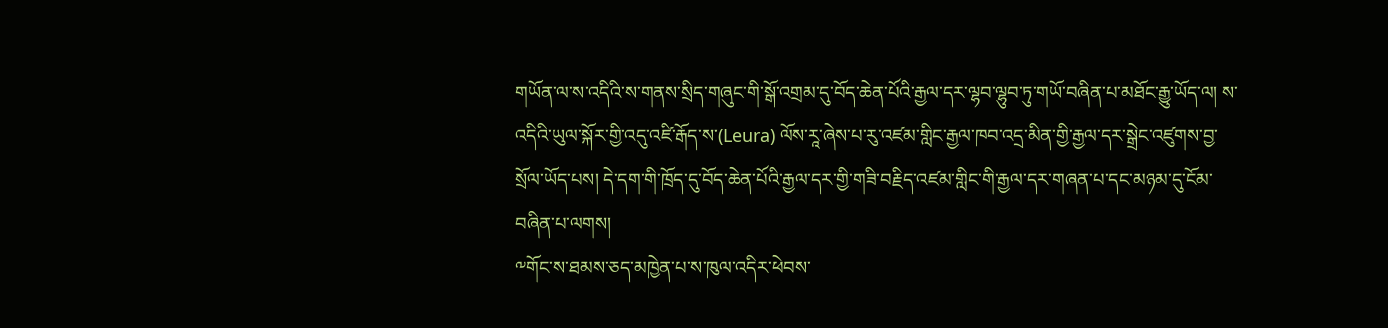གཡོན་ལ་ས་འདིའི་ས་གནས་སྲིད་གཞུང་གི་སྒོ་འགྲམ་དུ་བོད་ཆེན་པོའི་རྒྱལ་དར་ལྷབ་ལྷུབ་ཏུ་གཡོ་བཞིན་པ་མཐོང་རྒྱུ་ཡོད་ལ། ས་འདིའི་ཡུལ་སྐོར་གྱི་འདུ་འཛི་རྒོད་ས་(Leura) ལོས་རཱ་ཞེས་པ་རུ་འཛམ་གླིང་རྒྱལ་ཁབ་འདྲ་མིན་གྱི་རྒྱལ་དར་སྒྲེང་འཛུགས་བྱ་སྲོལ་ཡོད་པས། དེ་དག་གི་ཁྲོད་དུ་བོད་ཆེན་པོའི་རྒྱལ་དར་གྱི་གཟི་བརྗིད་འཛམ་གླིང་གི་རྒྱལ་དར་གཞན་པ་དང་མཉམ་དུ་ངོམ་བཞིན་པ་ལགས།
༸གོང་ས་ཐམས་ཅད་མཁྱེན་པ་ས་ཁུལ་འདིར་ཕེབས་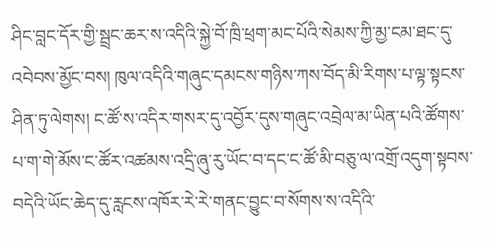ཤིང་བླང་དོར་གྱི་སྦྲང་ཆར་ས་འདིའི་སྐྱེ་བོ་ཁྲི་ཕྲག་མང་པོའི་སེམས་ཀྱི་མྱ་ངམ་ཐང་དུ་འབེབས་མྱོང་བས། ཁུལ་འདིའི་གཞུང་དམངས་གཉིས་ཀས་བོད་མི་རིགས་པ་ལྟ་སྟངས་ཤིན་ཏུ་ལེགས། ང་ཚོ་ས་འདིར་གསར་དུ་འབྱོར་དུས་གཞུང་འབྲེལ་མ་ཡིན་པའི་ཚོགས་པ་ག་གེ་མོས་ང་ཚོར་འཚམས་འདྲི་ཞུ་རུ་ཡོང་བ་དང་ང་ཚོ་མི་བཅུ་ལ་འགྲོ་འདུག་སྟབས་བདེའི་ཡོང་ཆེད་དུ་རླངས་འཁོར་རེ་རེ་གནང་བྱུང་བ་སོགས་ས་འདིའི་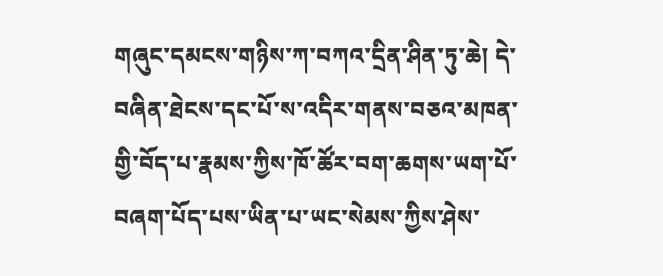གཞུང་དམངས་གཉིས་ཀ་བཀའ་དྲིན་ཤིན་ཏུ་ཆེ། དེ་བཞིན་ཐེངས་དང་པོ་ས་འདིར་གནས་བཅའ་མཁན་གྱི་བོད་པ་རྣམས་ཀྱིས་ཁོ་ཚོར་བག་ཆགས་ཡག་པོ་བཞག་པོད་པས་ཡིན་པ་ཡང་སེམས་ཀྱིས་ཤེས་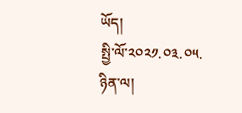ཡོད།
སྤྱི་ལོ་༢༠༢༡.༠༣.༠༥. ཉིན་ལ།